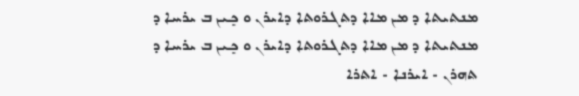ܡܢܬܝܬܐ ܕ ܡܢ ܡܐܐ ܕܬܓܪܘܬܐ ܕܐܝܪܢ ܘ ܟܻܝܢ ܒ ܝܪܚܐ ܕ
ܡܢܬܝܬܐ ܕ ܡܢ ܡܐܐ ܕܬܓܪܘܬܐ ܕܐܝܪܢ ܘ ܟܻܝܢ ܒ ܝܪܚܐ ܕ
ܬܗܪܢ - ܐܝܪܢܐ - ܐܬܪܐ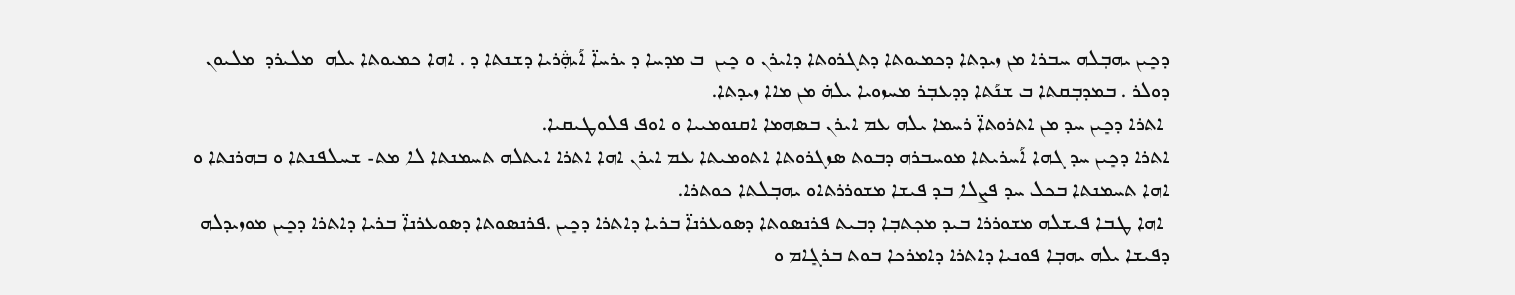ܕܟܻܝܢ ܝܗܒܼܠܗ ܚܒܪܐ ܡܢ ܙܝܕܬܐ ܕܟܡܝܘܬܐ ܕܬܓܪܘܬܐ ܕܐܝܪܢ ܘ ܟܻܝܢ  ܒ ܡܕܚܐ ܕ ܝܪܚܐ̈ ܐܰܞܪܝܐ ܕܫܢܬܐ ܕ . ܐܗܐ ܟܡܝܘܬܐ ܝܠܗ  ܡܠܝܪܕ  ܡܠܝܘܢ ܕܘܠܪ . ܒܡܕܒܼܩܬܐ ܒ ܫܢܰܬܐ ܕܕܥܒܼܪ ܡܚܙܘܝܐ ܝܠܗ̇ ܡܢ ܡܐܐ ܙܝܕܬܐ.
 ܐܬܪܐ ܕܟܻܝܢ ܚܕ ܡܢ ܐܬܪܘܬܐ̈ ܪܚܡܐ ܝܠܗ ܥܡ ܐܝܪܢ ܒܣܗܡܐ ܐܩܢܘܡܝܝܐ ܘ ܐܘܦ ܦܠܘܛܝܩܝܐ.
ܐܬܪܐ ܕܟܻܝܢ ܚܕ ܓܗܐ ܐܰܚܪܝܬܐ ܡܘܚܒܪܗ ܕܒܘܬ ܣܙܓܪܘܬܐ ܐܬܘܡܝܬܐ ܥܡ ܐܝܪܢ ܐܗܐ ܐܬܪܐ ܐܝܬܠܗ ܬܚܡܢܬܐ ܠܐ ܡܬ- ܫܚܠܦܢܬܐ ܘ ܒܗܪܢܬܐ ܘ ܐܗܐ ܬܚܡܢܬܐ ܒܟܠ ܚܕ ܦܨܠܐ ܒܕ ܦܝܫܐ ܡܫܘܪܪܬܐܘ ܝܗܒܼܠܬܐ ܟܘܬܪܐ.
 ܐܗܐ ܛܒܐ ܦܝܫܠܗ ܡܫܘܪܪܐ ܒܝܕ ܡܟܼܬܒܼܐ ܕܒܝܬ ܦܪܢܣܘܬܐ ܕܣܘܥܪܢܐ̈ ܒܪܝܐ ܕܐܬܪܐ ܕܟܻܝܢ .ܦܪܢܣܘܬܐ ܕܣܘܥܪܢܐ̈ ܒܪܝܐ ܕܐܬܪܐ ܕܟܻܝܢ ܡܘܙܝܕܠܗ ܕܦܝܫܐ ܝܠܗ ܝܗܒܼܐ ܦܘܢܝܐ ܕܐܬܪܐ ܕܐܡܪܟܐ ܒܘܬ ܒܪܓܻܐܡ ܘ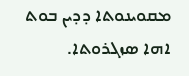ܡܩܘܝܢܘܬܐ ܕܕܝܢ ܒܘܬ ܐܗܐ ܣܙܓܪܘܬܐ.